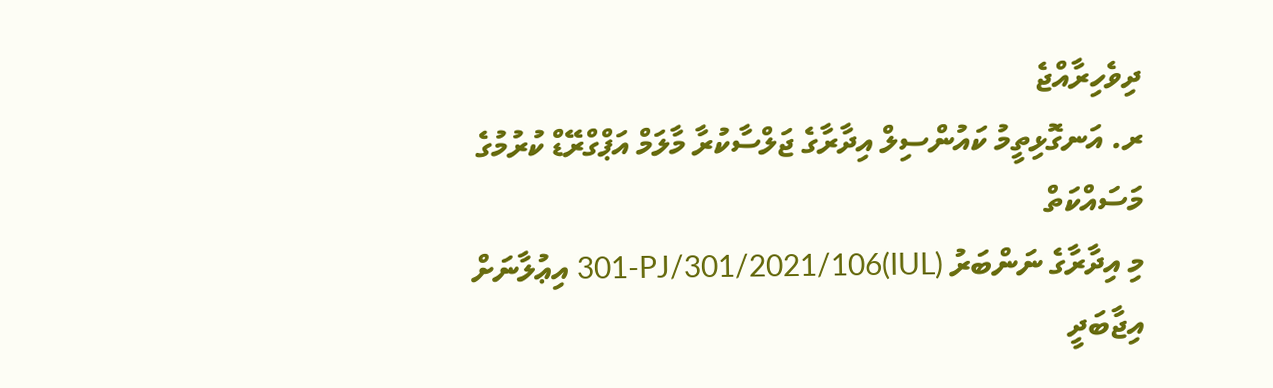ދިވެހިރާއްޖެ
ރ. އަނގޮޅިތީމު ކައުންސިލް އިދާރާގެ ޖަލްސާކުރާ މާލަމް އަޕްގްރޭޑް ކުރުމުގެ މަސައްކަތް
މި އިދާރާގެ ނަންބަރު (IUL)301-PJ/301/2021/106 އިޢުލާނަށް އިޖާބަދީ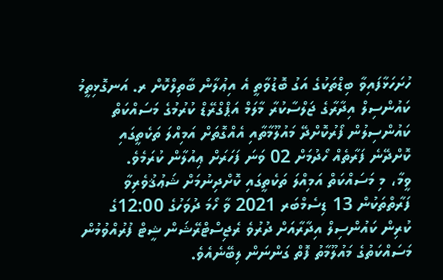ހުށަހަޅާފައިވާ ބިޑްތަކުގެ އަގު ބޮޑުވާތީ އެ އިޢުލާން ބާތިލްކޮށް ރ. އަނގޮޅިތީމު ކައުންސިލް އިދާރާގެ ޖަލްސާކުރާ މާލަމް އަޕްގްރޭޑް ކުރުމުގެ މަސައްކަތް ކައުންސިލުން ފޯރުކޮށްދޭ މައުލޫމާތާއި އެއްގޮތަށް އަމިއްލަ ތަކެތީގައި ކޮށްދޭނެ ފަރާތެއް ހޯދުމަށް 02 ވަނަ ފަހަރަށް ޢިއުލާން ކުރަމެވެ.
ވީމާ، މި މަސައްކަތް އަމިއްލަ ތަކެތީގައި ކޮށްދިނުމަށް ޝަޢުޤުވެރިވާ ފަރާތްތަކުން 13 ޑިސެމްބަރ 2021 ވާ ހޯމަ ދުވަހުގެ 12:00ގެ ކުރިން ކައުންސިލް އިދާރާއަށް ދުރުވެ ރެޖިސްޓްރޭޝަން ޝީޓް ފުރުއްވުމުން މަސައްކަތުގެ މައުލޫމާތު ފޮތް ގަންނަން ލިބޭނެއެވެ.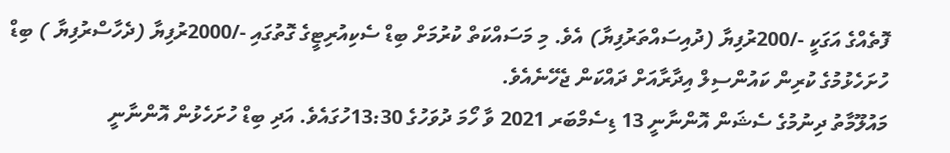ފޮތެއްގެ އަގަކީ -/200ރުފިޔާ (ދުއިސައްތަރުފިޔާ) އެވެ. މި މަސައްކަތް ކުރުމަށް ބިޑް ސެކިއުރިޓީގެ ގޮތުގައި -/2000ރުފިޔާ (ދެހާސްރުފިޔާ ) ބިޑް ހުށަހެޅުމުގެ ކުރިން ކައުންސިލް އިދާރާއަށް ދައްކަން ޖެހޭނެއެވެ.
މައުލޫމާތު ދިނުމުގެ ސެޝަން އޮންނާނީ 13 ޑިސެމްބަރ 2021 ވާ ހޯމަ ދުވަހުގެ 13:30ހުގައެވެ. އަދި ބިޑް ހުށަހެޅުން އޮންނާނީ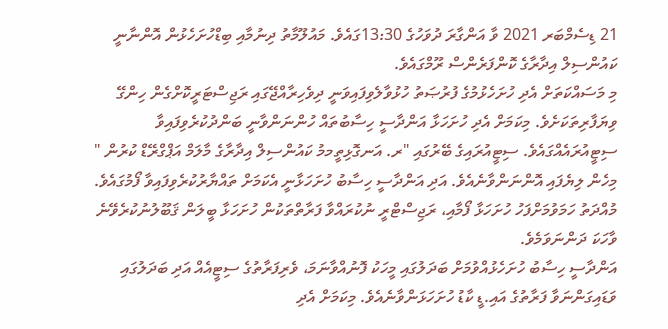21 ޑިސެމްބަރ 2021 ވާ އަންގާރަ ދުވަހުގެ 13:30ގައެވެ. މައުލޫމާތު ދިނުމާއި ބިޑްހުށަހެޅުން އޮންނާނީ ކައުންސިލް އިދާރާގެ ކޮންފަރެންސް ރޫމްގައެވެ.
މި މަސައްކަތަށް އެދި ހުށަހެޅުމުގެ ފުރުޞަތު ހުޅުވާލެވިފައިވަނީ ދިވެހިރާއްޖޭގައި ރަޖިސްޓަރީކޮށްގެން ހިންގޭ ވިޔަފާރިތަކަށެވެ. މިކަމަށް އެދި ހުށަހަޅާ އަންދާސީ ހިސާބުތައް ހުންނަންވާނީ ބަންދުކުރެވިފައިވާ ސިޓީއުރައެއްގައެވެ. ސިޓީއުރައިގެ ބޭރުގައި "ރ. އަނގޮޅިތީމމު ކައުންސިލް އިދާރާގެ މާލަމް އަޕްގްރޭޑް ކުރުން " މިހެން ލިޔެފައި އޮންނަންވާނެއެވެ. އަދި އަންދާސީ ހިސާބު ހުށަހަޅާނީ އެކަމަށް ތައްޔާރުކުރެވިފައިވާ ފޯމުގައެވެ. މުއްދަތު ހަމަވުމަށްފަހު ހުށަހަޅާ ފޯމާއި، ރަޖިސްޓްރީ ނުކުރައްވާ ފަރާތްތަކުން ހުށަހަޅާ ބީލަން ޤަބޫލުނުކުރެވޭނެ ވާހަކަ ދަންނަވަމެވެ.
އަންދާސީ ހިސާބު ހުށަހެޅުއްވުމަށް ބަދަލުގައި މީހަކު ފޮނުއްވާނަމަ، ވެރިފަރާތުގެ ސިޓީއެއް އަދި ބަދަލުގައި ވަޑައިގަންނަވާ ފަރާތުގެ އައި.ޑީ ކާޑު ހުށަހަޅަންވާނެއެވެ. މިކަމަށް އެދި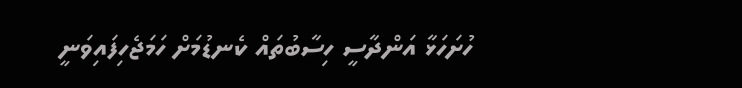ހުށަހަޅާ އަންދާސީ ހިސާބުތައް ކެނޑުމަށް ހަމަޖެހިފައިވަނީ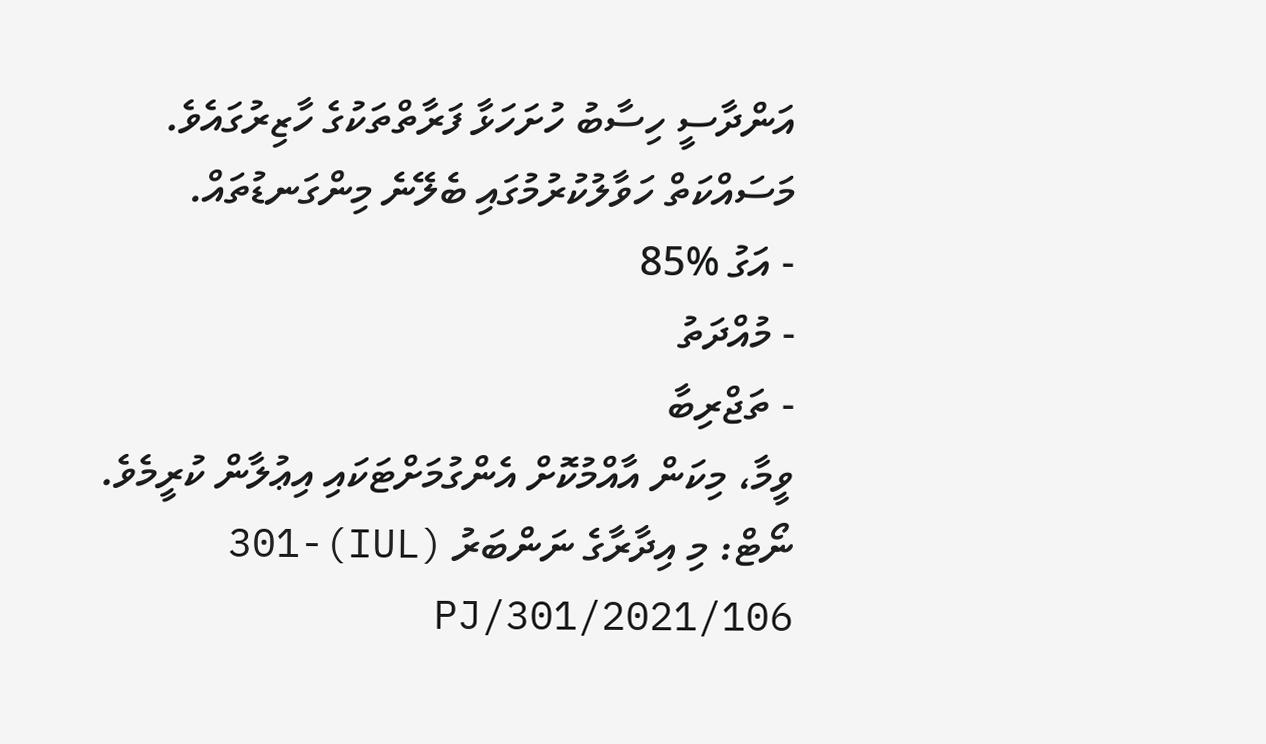އަންދާސީ ހިސާބު ހުށަހަޅާ ފަރާތްތަކުގެ ހާޒިރުގައެވެ.
މަސައްކަތް ހަވާލުކުރުމުގައި ބެލޭނެ މިންގަނޑުތައް.
- އަގު %85
- މުއްދަތު
- ތަޖްރިބާ
ވީމާ، މިކަން އާއްމުކޮށް އެންގުމަށްޓަކައި އިޢުލާން ކުރީމެވެ.
ނޯޓް: މި އިދާރާގެ ނަންބަރު (IUL)301-PJ/301/2021/106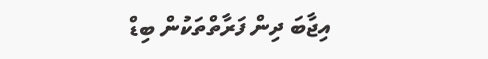އިޖާބަ ދިން ފަރާތްތަކުން ބިޑް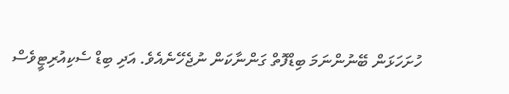ހުށަހަޅަން ބޭނުންނަމަ ބިޑްފޮތް ގަންނާކަން ނުޖެހޭނެއެވެ. އަދި ބިޑް ސެކިއުރިޓީވެސް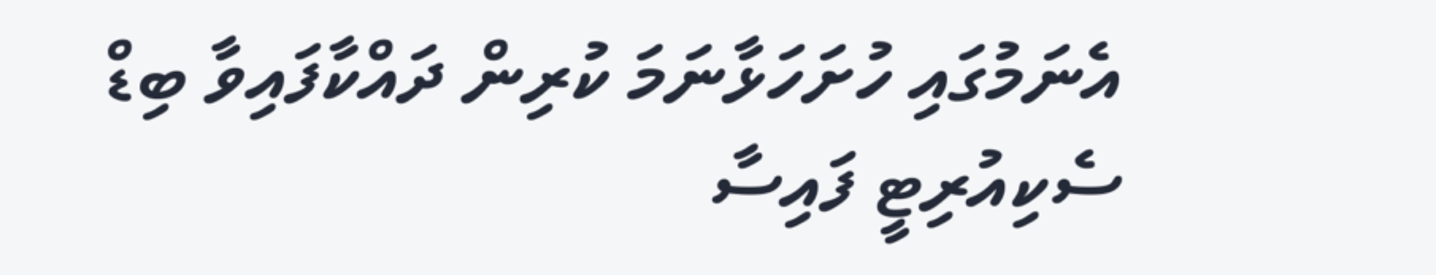އެނަމުގައި ހުށަހަޅާނަމަ ކުރިން ދައްކާފައިވާ ބިޑް ސެކިއުރިޓީ ފައިސާ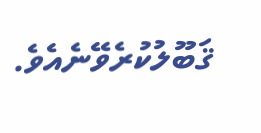ޤަބޫލުކުރެވޭނެއެވެ.